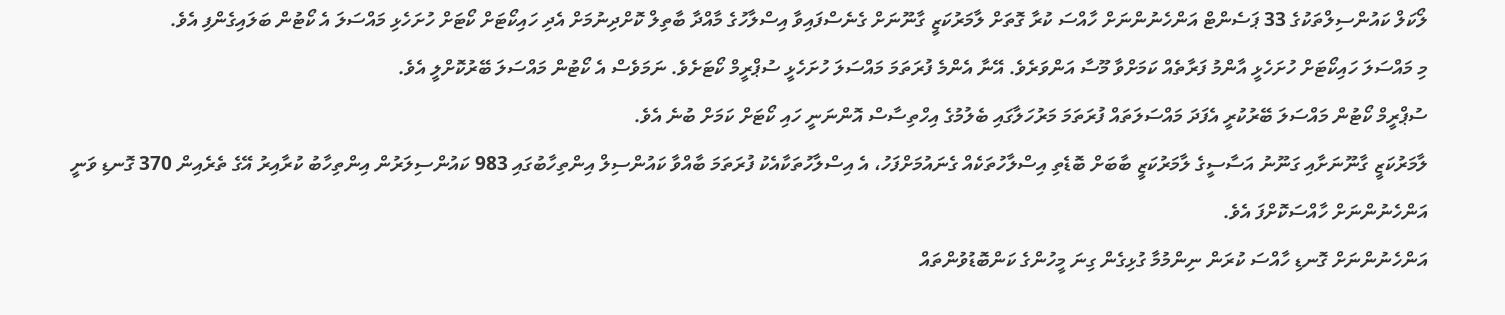ލޯކަލް ކައުންސިލްތަކުގެ 33 ޕަސެންޓް އަންހެނުންނަށް ހާއްސަ ކުރާ ގޮތަށް ލާމަރުކަޒީ ގާނޫނަށް ގެނެސްފައިވާ އިސްލާހުގެ މާއްދާ ބާތިލް ކޮށްދިނުމަށް އެދި ހައިކޯޓަށް ކޯޓަށް ހުށަހެޅި މައްސަލަ އެ ކޯޓުން ބަލައިގެންފި އެވެ.
މި މައްސަލަ ހައިކޯޓަށް ހުށަހެޅީ އާންމު ފަރާތެއް ކަމަށްވާ މޫސާ އަންވަރެވެ. އޭނާ އެންމެ ފުރަތަމަ މައްސަލަ ހުށަހެޅީ ސުޕްރީމް ކޯޓަށެވެ. ނަމަވެސް އެ ކޯޓުން މައްސަލަ ބޭރުކޮށްލީ އެވެ.
ސުޕްރީމް ކޯޓުން މައްސަލަ ބޭރުކުރީ އެފަދަ މައްސަލަތައް ފުރަތަމަ މަރުހަލާގައި ބެލުމުގެ އިހްތިސާސް އޮންނަނީ ހައި ކޯޓަށް ކަމަށް ބުނެ އެވެ.
ލާމަރުކަޒީ ގާނޫނަށާއި ގަނޫނު އަސާސީގެ ލާމަރުކަޒީ ބާބަށް ބޮޑެތި އިސްލާހުތަކެއް ގެނައުމަށްފަހު، އެ އިސްލާހުތަކާއެކު ފުރަތަމަ ބާއްވާ ކައުންސިލް އިންތިހާބުގައި 983 ކައުންސިލަރުން އިންތިހާބު ކުރާއިރު އޭގެ ތެރެއިން 370 ގޮނޑި ވަނީ އަންހެނުންނަށް ހާއްސަކޮށްފަ އެވެ.
އަންހެނުންނަށް ގޮނޑި ހާއްސަ ކުރަން ނިންމުމާ ގުޅިގެން ގިނަ މީހުންގެ ކަންބޮޑުވުންތައް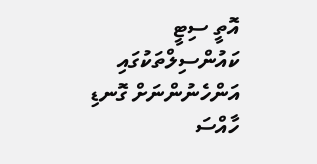އޮތީ ސިޓީ ކައުންސިލްތަކުގައި އަންހެނުންނަށް ގޮނޑި ހާއްސަ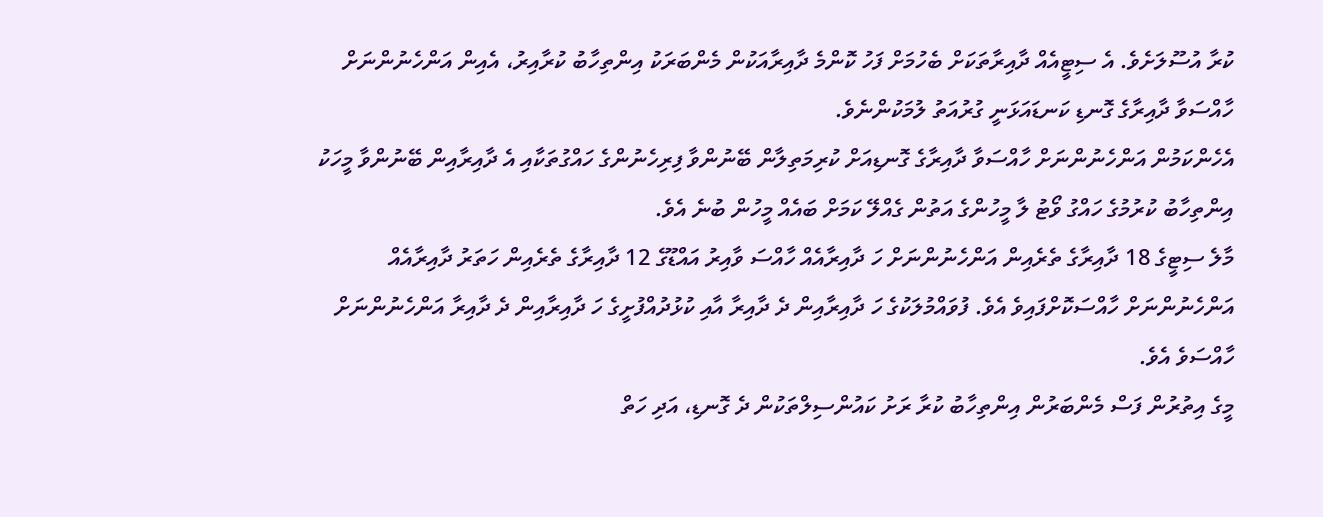ކުރާ އުސޫލަށެވެ. އެ ސިޓީއެއް ދާއިރާތަކަށް ބެހުމަށް ފަހު ކޮންމެ ދާއިރާއަކުން މެންބަރަކު އިންތިހާބު ކުރާއިރު، އެއިން އަންހެނުންނަށް ހާއްސަވާ ދާއިރާގެ ގޮނޑި ކަނޑައަޅަނީ ގުރުއަތު ލުމަކުންނެވެ.
އެހެންކަމުން އަންހެނުންނަށް ހާއްސަވާ ދާއިރާގެ ގޮނޑިއަށް ކުރިމަތިލާން ބޭނުންވާ ފިރިހެނުންގެ ހައްގުތަކާއި އެ ދާއިރާއިން ބޭނުންވާ މީހަކު އިންތިހާބު ކުރުމުގެ ހައްގު ވޯޓު ލާ މީހުންގެ އަތުން ގެއްލޭ ކަމަށް ބައެއް މީހުން ބުނެ އެވެ.
މާލެ ސިޓީގެ 18 ދާއިރާގެ ތެރެއިން އަންހެނުންނަށް ހަ ދާއިރާއެއް ހާއްސަ ވާއިރު އައްޑޫގެ 12 ދާއިރާގެ ތެރެއިން ހަތަރު ދާއިރާއެއް އަންހެނުންނަށް ހާއްސަކޮށްފައިވެ އެވެ. ފުވައްމުލަކުގެ ހަ ދާއިރާއިން ދެ ދާއިރާ އާއި ކުޅުދުއްފުށީގެ ހަ ދާއިރާއިން ދެ ދާއިރާ އަންހެނުންނަށް ހާއްސަވެ އެވެ.
މީގެ އިތުރުން ފަސް މެންބަރުން އިންތިހާބު ކުރާ ރަށު ކައުންސިލްތަކުން ދެ ގޮނޑި، އަދި ހަތް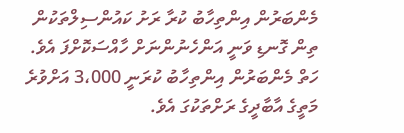މެންބަރުން އިންތިހާބު ކުރާ ރަށު ކައުންސިލްތަކުން ތިން ގޮނޑި ވަނީ އަންހެނުންނަށް ހާއްސަކޮށްފަ އެވެ. ހަތް މެންބަރުން އިންތިހާބު ކުރަނީ 3،000 އަށްވުރެ މަތީގެ އާބާދީގެ ރަށްތަކުގަ އެވެ.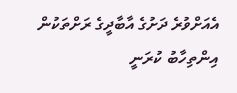އެއަށްވުރެ ދަށުގެ އާބާދީގެ ރަށްތަކުން އިންތިހާބު ކުރަނީ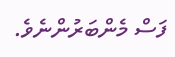ފަސް މެންބަރުންނެވެ.